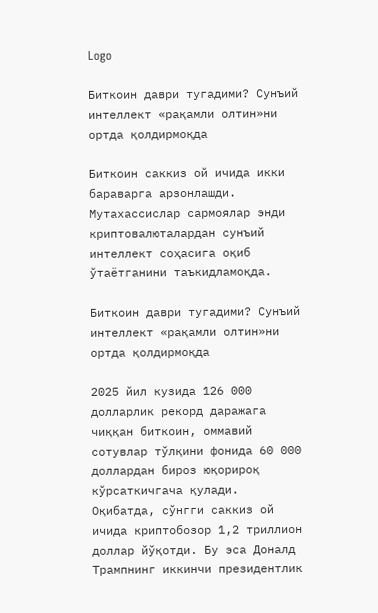Logo

Биткоин даври тугадими? Сунъий интеллект «рақамли олтин»ни ортда қолдирмоқда

Биткоин саккиз ой ичида икки бараварга арзонлашди. Мутахассислар сармоялар энди криптовалюталардан сунъий интеллект соҳасига оқиб ўтаётганини таъкидламоқда.

Биткоин даври тугадими? Сунъий интеллект «рақамли олтин»ни ортда қолдирмоқда

2025 йил кузида 126 000 долларлик рекорд даражага чиққан биткоин, оммавий сотувлар тўлқини фонида 60 000 доллардан бироз юқорироқ кўрсаткичгача қулади. Оқибатда, сўнгги саккиз ой ичида криптобозор 1,2 триллион доллар йўқотди. Бу эса Доналд Трампнинг иккинчи президентлик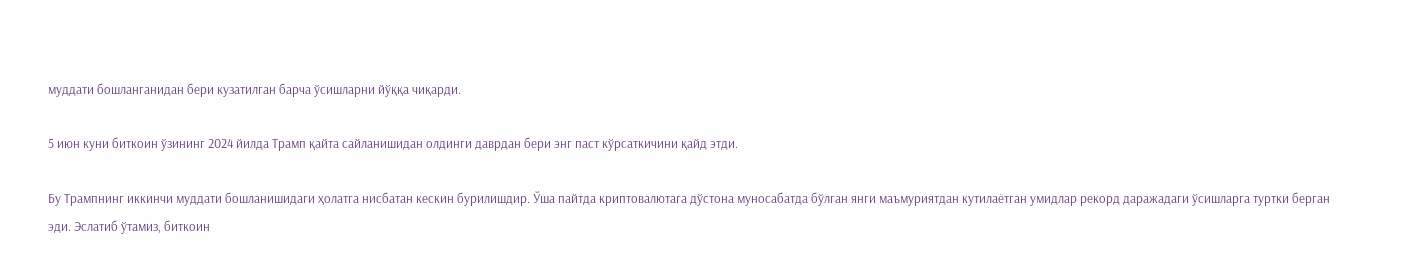муддати бошланганидан бери кузатилган барча ўсишларни йўққа чиқарди.

5 июн куни биткоин ўзининг 2024 йилда Трамп қайта сайланишидан олдинги даврдан бери энг паст кўрсаткичини қайд этди.

Бу Трампнинг иккинчи муддати бошланишидаги ҳолатга нисбатан кескин бурилишдир. Ўша пайтда криптовалютага дўстона муносабатда бўлган янги маъмуриятдан кутилаётган умидлар рекорд даражадаги ўсишларга туртки берган эди. Эслатиб ўтамиз, биткоин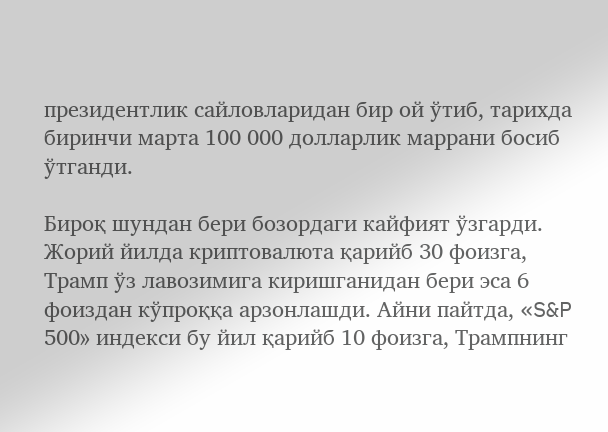президентлик сайловларидан бир ой ўтиб, тарихда биринчи марта 100 000 долларлик маррани босиб ўтганди.

Бироқ шундан бери бозордаги кайфият ўзгарди. Жорий йилда криптовалюта қарийб 30 фоизга, Трамп ўз лавозимига киришганидан бери эса 6 фоиздан кўпроққа арзонлашди. Айни пайтда, «S&P 500» индекси бу йил қарийб 10 фоизга, Трампнинг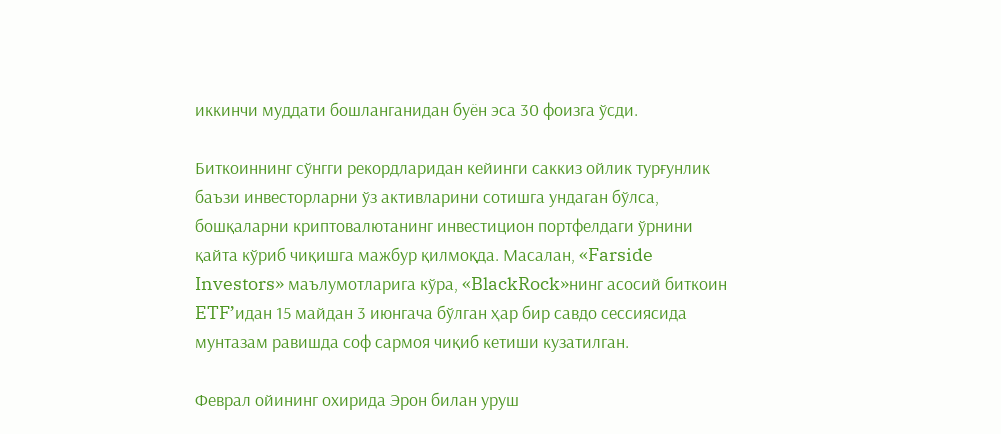иккинчи муддати бошланганидан буён эса 30 фоизга ўсди.

Биткоиннинг сўнгги рекордларидан кейинги саккиз ойлик турғунлик баъзи инвесторларни ўз активларини сотишга ундаган бўлса, бошқаларни криптовалютанинг инвестицион портфелдаги ўрнини қайта кўриб чиқишга мажбур қилмоқда. Масалан, «Farside Investors» маълумотларига кўра, «BlackRock»нинг асосий биткоин ETF’идан 15 майдан 3 июнгача бўлган ҳар бир савдо сессиясида мунтазам равишда соф сармоя чиқиб кетиши кузатилган.

Феврал ойининг охирида Эрон билан уруш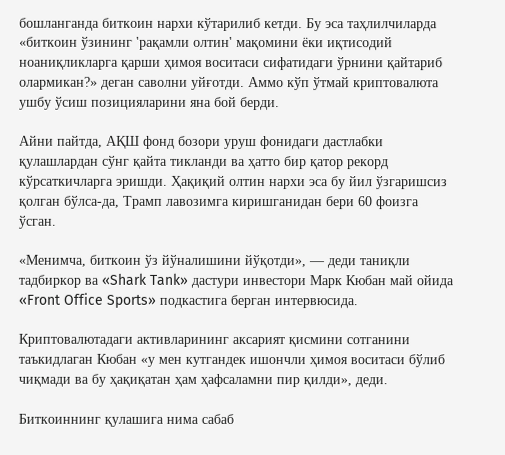бошланганда биткоин нархи кўтарилиб кетди. Бу эса таҳлилчиларда «биткоин ўзининг 'рақамли олтин' мақомини ёки иқтисодий ноаниқликларга қарши ҳимоя воситаси сифатидаги ўрнини қайтариб олармикан?» деган саволни уйғотди. Аммо кўп ўтмай криптовалюта ушбу ўсиш позицияларини яна бой берди.

Айни пайтда, АҚШ фонд бозори уруш фонидаги дастлабки қулашлардан сўнг қайта тикланди ва ҳатто бир қатор рекорд кўрсаткичларга эришди. Ҳақиқий олтин нархи эса бу йил ўзгаришсиз қолган бўлса-да, Трамп лавозимга киришганидан бери 60 фоизга ўсган.

«Менимча, биткоин ўз йўналишини йўқотди», — деди таниқли тадбиркор ва «Shark Tank» дастури инвестори Марк Кюбан май ойида «Front Office Sports» подкастига берган интервюсида.

Криптовалютадаги активларининг аксарият қисмини сотганини таъкидлаган Кюбан «у мен кутгандек ишончли ҳимоя воситаси бўлиб чиқмади ва бу ҳақиқатан ҳам ҳафсаламни пир қилди», деди.

Биткоиннинг қулашига нима сабаб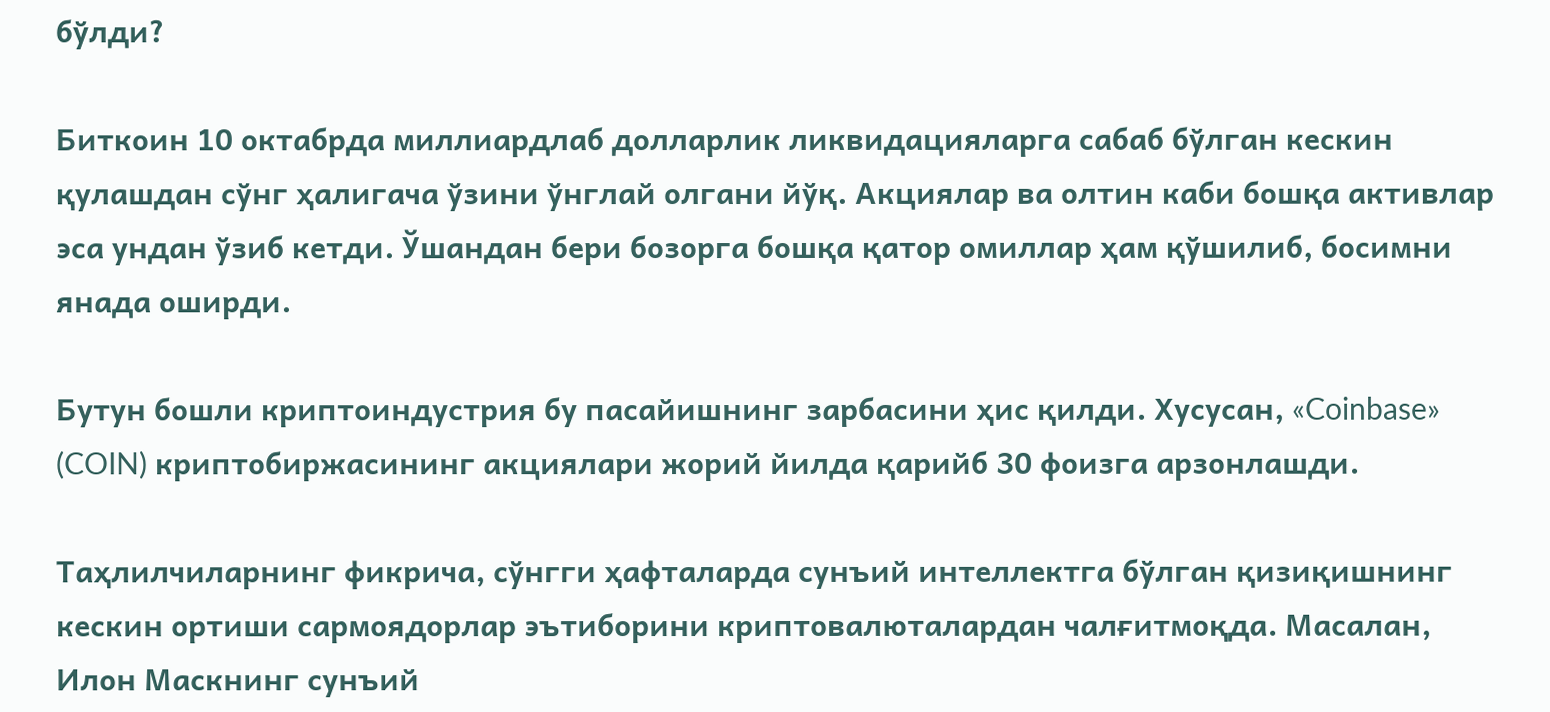бўлди?

Биткоин 10 октабрда миллиардлаб долларлик ликвидацияларга сабаб бўлган кескин қулашдан сўнг ҳалигача ўзини ўнглай олгани йўқ. Акциялар ва олтин каби бошқа активлар эса ундан ўзиб кетди. Ўшандан бери бозорга бошқа қатор омиллар ҳам қўшилиб, босимни янада оширди.

Бутун бошли криптоиндустрия бу пасайишнинг зарбасини ҳис қилди. Хусусан, «Coinbase» (COIN) криптобиржасининг акциялари жорий йилда қарийб 30 фоизга арзонлашди.

Таҳлилчиларнинг фикрича, сўнгги ҳафталарда сунъий интеллектга бўлган қизиқишнинг кескин ортиши сармоядорлар эътиборини криптовалюталардан чалғитмоқда. Масалан, Илон Маскнинг сунъий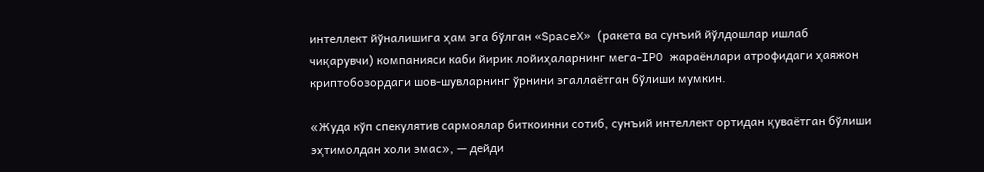интеллект йўналишига ҳам эга бўлган «SpaceX» (ракета ва сунъий йўлдошлар ишлаб чиқарувчи) компанияси каби йирик лойиҳаларнинг мега-IPO жараёнлари атрофидаги ҳаяжон криптобозордаги шов-шувларнинг ўрнини эгаллаётган бўлиши мумкин.

«Жуда кўп спекулятив сармоялар биткоинни сотиб, сунъий интеллект ортидан қуваётган бўлиши эҳтимолдан холи эмас», — дейди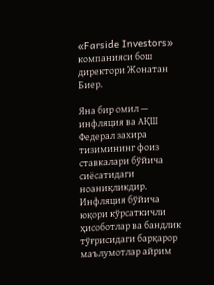«Farside Investors» компанияси бош директори Жонатан Биер.

Яна бир омил — инфляция ва АҚШ Федерал захира тизимининг фоиз ставкалари бўйича сиёсатидаги ноаниқликдир. Инфляция бўйича юқори кўрсаткичли ҳисоботлар ва бандлик тўғрисидаги барқарор маълумотлар айрим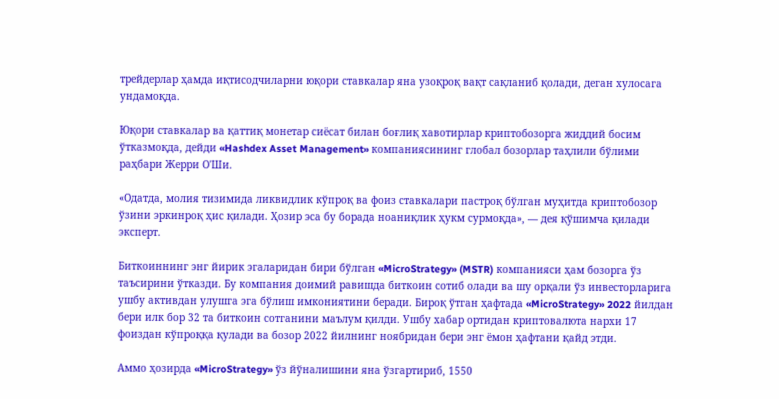трейдерлар ҳамда иқтисодчиларни юқори ставкалар яна узоқроқ вақт сақланиб қолади, деган хулосага ундамоқда.

Юқори ставкалар ва қаттиқ монетар сиёсат билан боғлиқ хавотирлар криптобозорга жиддий босим ўтказмоқда, дейди «Hashdex Asset Management» компаниясининг глобал бозорлар таҳлили бўлими раҳбари Жерри О'Ши.

«Одатда, молия тизимида ликвидлик кўпроқ ва фоиз ставкалари пастроқ бўлган муҳитда криптобозор ўзини эркинроқ ҳис қилади. Ҳозир эса бу борада ноаниқлик ҳукм сурмоқда», — дея қўшимча қилади эксперт.

Биткоиннинг энг йирик эгаларидан бири бўлган «MicroStrategy» (MSTR) компанияси ҳам бозорга ўз таъсирини ўтказди. Бу компания доимий равишда биткоин сотиб олади ва шу орқали ўз инвесторларига ушбу активдан улушга эга бўлиш имкониятини беради. Бироқ ўтган ҳафтада «MicroStrategy» 2022 йилдан бери илк бор 32 та биткоин сотганини маълум қилди. Ушбу хабар ортидан криптовалюта нархи 17 фоиздан кўпроққа қулади ва бозор 2022 йилнинг ноябридан бери энг ёмон ҳафтани қайд этди.

Аммо ҳозирда «MicroStrategy» ўз йўналишини яна ўзгартириб, 1550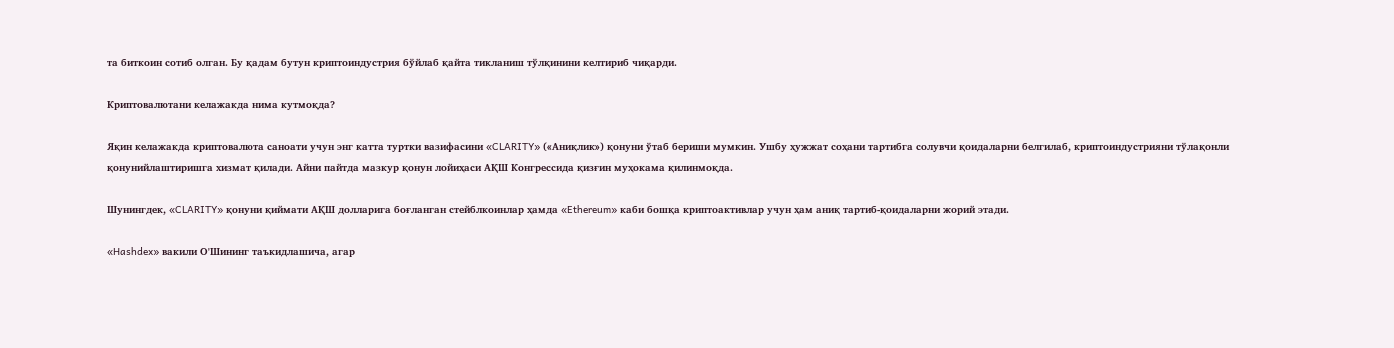та биткоин сотиб олган. Бу қадам бутун криптоиндустрия бўйлаб қайта тикланиш тўлқинини келтириб чиқарди.

Криптовалютани келажакда нима кутмоқда?

Яқин келажакда криптовалюта саноати учун энг катта туртки вазифасини «CLARITY» («Аниқлик») қонуни ўтаб бериши мумкин. Ушбу ҳужжат соҳани тартибга солувчи қоидаларни белгилаб, криптоиндустрияни тўлақонли қонунийлаштиришга хизмат қилади. Айни пайтда мазкур қонун лойиҳаси АҚШ Конгрессида қизғин муҳокама қилинмоқда.

Шунингдек, «CLARITY» қонуни қиймати АҚШ долларига боғланган стейблкоинлар ҳамда «Ethereum» каби бошқа криптоактивлар учун ҳам аниқ тартиб-қоидаларни жорий этади.

«Hashdex» вакили О'Шининг таъкидлашича, агар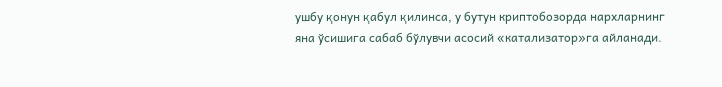ушбу қонун қабул қилинса, у бутун криптобозорда нархларнинг яна ўсишига сабаб бўлувчи асосий «катализатор»га айланади.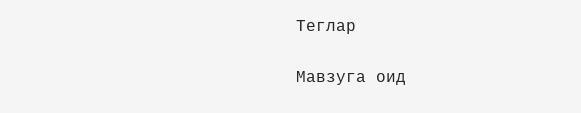Теглар

Мавзуга оид